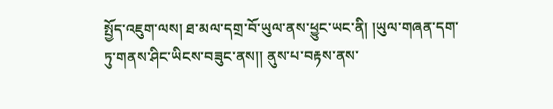སྤྱོད་འཇུག་ལས། ཐ་མལ་དགྲ་བོ་ཡུལ་ནས་ཕྱུང་ཡང་ནི། །ཡུལ་གཞན་དག་ཏུ་གནས་ཤིང་ཡིངས་བཟུང་ནས།། ནུས་པ་བརྟས་ནས་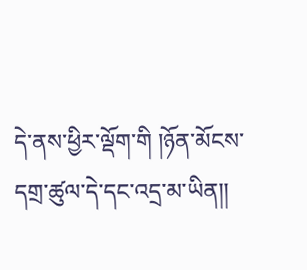དེ་ནས་ཕྱིར་ལྡོག་གི །ཉོན་མོངས་དགྲ་ཚུལ་དེ་དང་འདྲ་མ་ཡིན།།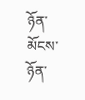ཉོན་མོངས་ཉོན་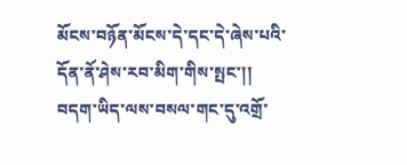མོངས་བཉོན་མོངས་དེ་དང་དེ་ཞེས་པའི་དོན་ནོ་ཤེས་རབ་མིག་གིས་སྤང་།། བདག་ཡིད་ལས་བསལ་གང་དུ་འགྲོ་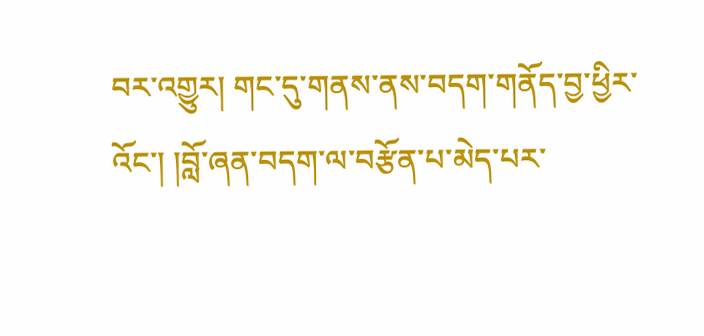བར་འགྱུར། གང་དུ་གནས་ནས་བདག་གནོད་བྱ་ཕྱིར་འོང་། །བློ་ཞན་བདག་ལ་བརྩོན་པ་མེད་པར་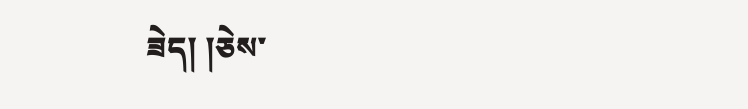ཟེད། །ཅེས་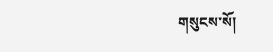གསུངས་སོ།